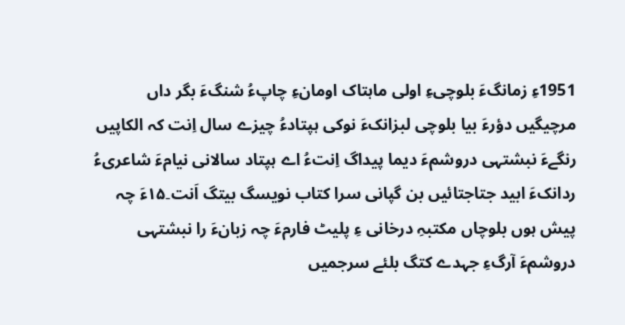1951ءِ زمانگءَ بلوچیءِ اولی ماہتاک اومانءِ چاپءُ شنگءَ بگر داں مرچیگیں دؤرءَ بیا بلوچی لبزانکءَ نوکی ہپتادءُ چیزے سال اِنت کہ الکاپیں رنگےءَ نبشتہی دروشمءَ دیما پیداگ اِنتءُ اے ہپتاد سالانی نیامءَ شاعریءُ ردانکءَ ابید جتاجتائیں بن گپانی سرا کتاب نویسگ بیتگ اَنت۔۱۵ءَ چہ پیش ہوں بلوچاں مکتبہِ درخانی ءِ پلیٹ فارمءَ چہ زبانءَ را نبشتہی دروشمءَ آرگءِ جہدے کتگ بلئے سرجمیں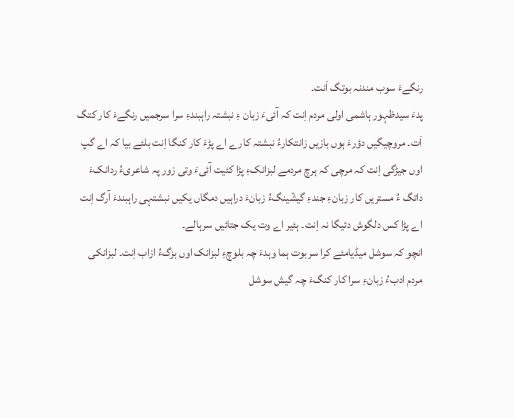رنگےءَ سوب مندنہ بوتگ اَنت۔
پدءَ سیدظہور ہاشمی اولی مردم اِنت کہ آئیءَ زبان ءِ نبشتہ راہبندءِ سرا سرجمیں رنگےءَ کار کتگ اَت۔ مروچیگیں دؤرءَ ہوں بازیں زانتکارءُ نبشتہ کارے اے پڑءَ کار کنگا اِنت بلئے بیا کہ اے گپ اوں جیڑگی اِنت کہ مرچی کہ ہرچ مردمے لبزانکءِ پڑا کئیت آئیءَ وتی زور پہ شاعریءُ ردانکءَ داتگ ءُ مستریں کار زبانءِ جندءِ گیشّینگءُ زبانءَ دراہیں دمگاں یکیں نبشتہی راہبندءَ آرگ اِنت اے پڑا کس دلگوش دئیگا نہ اِنت۔ ہئیر اے وت یک جتائیں سرہالے۔
انچو کہ سوشل میڈیامئے کرا سربوت ہما وہدءَ چہ بلوچءِ لبزانک اوں بزگءُ ازاب اِنت۔ لبزانکی مردم ادبءُ زبانءِ سرا کار کنگءَ چہ گیش سوشل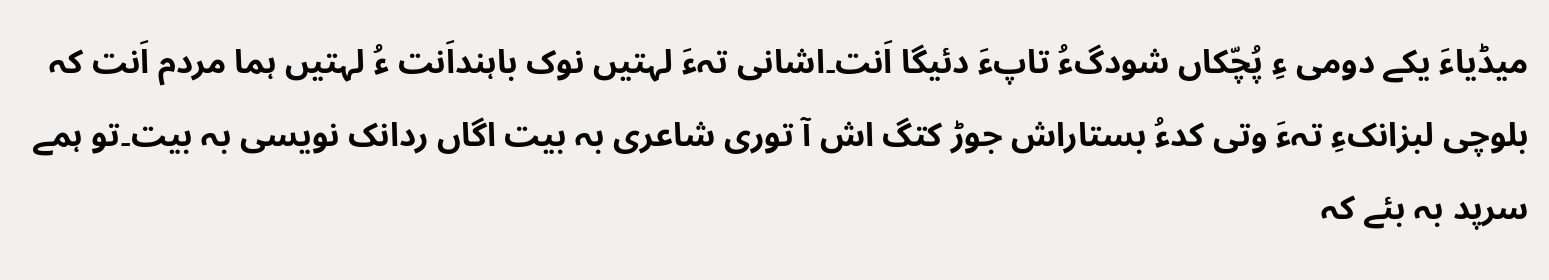میڈیاءَ یکے دومی ءِ پُچّکاں شودگءُ تاپءَ دئیگا اَنت۔اشانی تہءَ لہتیں نوک باہنداَنت ءُ لہتیں ہما مردم اَنت کہ بلوچی لبزانکءِ تہءَ وتی کدءُ بستاراش جوڑ کتگ اش آ توری شاعری بہ بیت اگاں ردانک نویسی بہ بیت۔تو ہمے سرپد بہ بئے کہ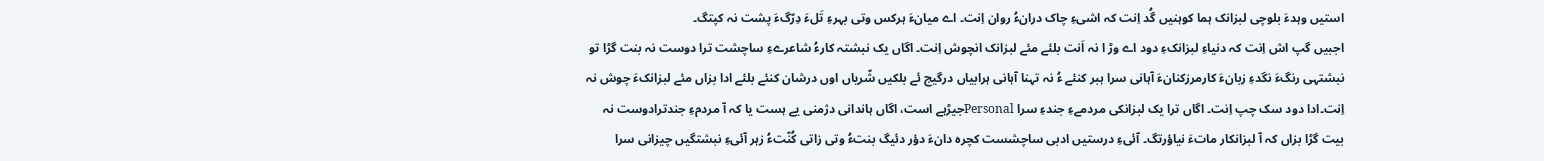استیں وہدءَ بلوچی لبزانک ہما کوہنیں گُد اِنت کہ اشیءِ چاک درانءُ روان اِنت۔ اے میانءَ ہرکس وتی بہرءِ تَلءَ دِرّگءَ پشت نہ کپتگ۔
اجبیں گپ اش اِنت کہ دنیاءِ لبزانکءِ دود اے وڑ ا نہ اَنت بلئے مئے لبزانک انچوش اِنت۔ اگاں یک نبشتہ کارءُ شاعرےءِ ساچشت ترا دوست نہ بنت گڑا تو نبشتہی رنگءَ نگدءِ زبانءَ کارمرزکنانءَ آہانی سرا ہبر کنئے ءُ نہ تہنا آہانی ہرابیاں درگیج ئے بلکیں شّریاں اوں درشان کنئے بلئے ادا بزاں مئے لبزانکءَ چوش نہ اِنت۔ادا دود سک چپ اِنت۔ اگاں ترا یک لبزانکی مردمےءِ جندءِ سرا Personalجیڑہے است، اگاں ہاندانی دژمنی یے ہست یا کہ آ مردمءِ جندترادوست نہ بیت گڑا بزاں کہ آ لبزانکار ماتءَ نیاؤرتگ۔ آئیءِ درستیں ادبی ساچشست کچرہ دانءَ دؤر دئیگ بنتءُ وتی زاتی کُنّتءُ زہر آئیءِ نبشتگیں چیزانی سرا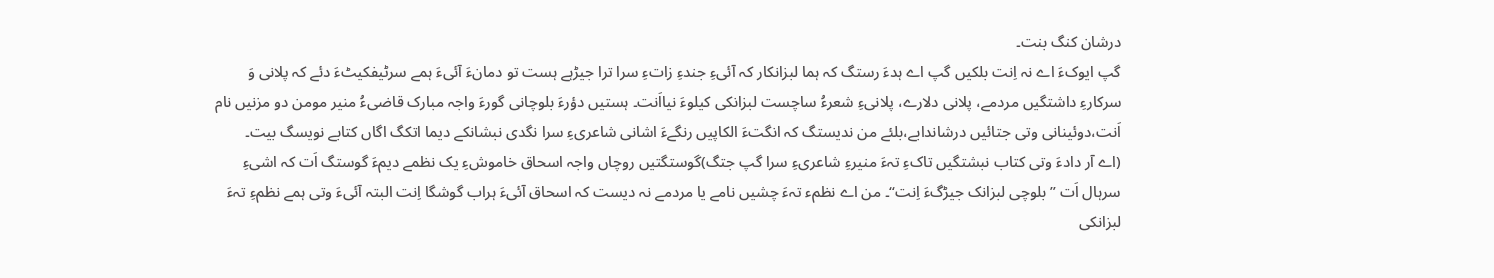درشان کنگ بنت۔
گپ ایوکءَ اے نہ اِنت بلکیں گپ اے ہدءَ رستگ کہ ہما لبزانکار کہ آئیءِ جندءِ زاتءِ سرا ترا جیڑہے ہست تو دمانءَ آئیءَ ہمے سرٹیفکیٹءَ دئے کہ پلانی وَ سرکارءِ داشتگیں مردمے، پلانی دلارے، پلانیءِ شعرءُ ساچست لبزانکی کیلوءَ نیااَنت۔ ہستیں دؤرءَ بلوچانی گورءَ واجہ مبارک قاضیءُ منیر مومن دو مزنیں نام اَنت،دوئینانی وتی جتائیں درشاندابے،بلئے من ندیستگ کہ انگتءَ الکاپیں رنگےءَ اشانی شاعریءِ سرا نگدی نبشانکے دیما اتکگ اگاں کتابے نویسگ بیت۔
(اے آر دادءَ وتی کتاب نبشتگیں تاکءِ تہءَ منیرءِ شاعریءِ سرا گپ جتگ)گوستگتیں روچاں واجہ اسحاق خاموشءِ یک نظمے دیمءَ گوستگ اَت کہ اشیءِ سرہال اَت ”بلوچی لبزانک جیڑگءَ اِنت“۔ من اے نظمء تہءَ چشیں نامے یا مردمے نہ دیست کہ اسحاق آئیءَ ہراب گوشگا اِنت البتہ آئیءَ وتی ہمے نظمءِ تہءَ لبزانکی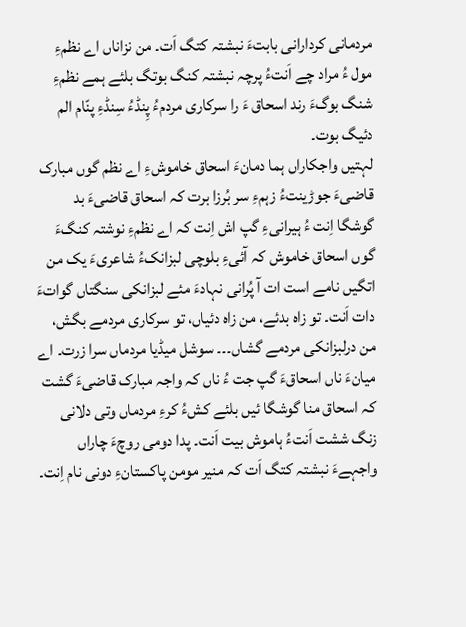مردمانی کردارانی بابتءَ نبشتہ کتگ اَت۔ من نزاناں اے نظمءِ مول ءُ مراد چے اَنتءُ پرچہ نبشتہ کنگ بوتگ بلئے ہمے نظمءِ شنگ بوگءَ رند اسحاق ءَ را سرکاری مردمءُ پِنڈءُ سِنڈءِ پنّام الم دئیگ بوت۔
لہتیں واجکاراں ہما دمانءَ اسحاق خاموشءِ اے نظم گوں مبارک قاضیءَ جوڑینتءُ زہمءِ سر بُرزا برت کہ اسحاق قاضیءَ بد گوشگا اِنت ءُ ہیرانیءِ گپ اش اِنت کہ اے نظمءِ نوشتہ کنگءَ گوں اسحاق خاموش کہ آئیءِ بلوچی لبزانکءُ شاعریءَ یک من اتگیں نامے است ات آ پُرانی نہادءَ مئے لبزانکی سنگتاں گواتءَ دات اَنت۔ تو زاہ بدئے، من زاہ دئیاں، تو سرکاری مردمے بگش، من درلبزانکی مردمے گشاں۔۔۔ سوشل میڈیا مردماں سرا زرت۔ اے میانءَ ناں اسحاقءَ گپ جت ءُ ناں کہ واجہ مبارک قاضیءَ گشت کہ اسحاق منا گوشگا ئیں بلئے کشءُ کرءِ مردماں وتی دلانی زنگ ششت اَنتءُ ہاموش بیت اَنت۔ پدا دومی روچءَ چاراں واجہےءَ نبشتہ کتگ اَت کہ منیر مومن پاکستانءِ دونی نام اِنت۔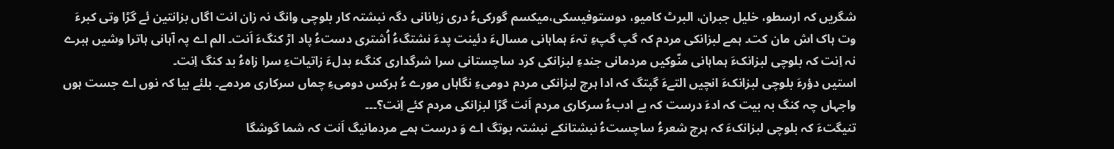شگریں کہ ارسطو، خلیل جبران، البرٹ کامیو، دوستوفیسکی،میکسم گورکیءُ دری زبانانی دگہ نبشتہ کار بلوچی وانگ نہ زان انت اگاں بزانتین ئے گڑا وتی کبرءَ وت ہاک اش مان کت۔ ہمے لبزانکی مردم کہ گپ گپءِ تہءَ ہماہانی مسالءَ دئینت پدءَ نشتگءُ اُشتری دستءُ پاد اڑ کنگءَ اَنت۔ الم اے پہ آہانی ہاترا وشیں ہبرے نہ اِنت کہ بلوچی لبزانکءَ ہماہانی منّوکیں مردمانی جندءِ لبزانکی کرد ساچستانی سرا شرگداری کنگء بدلءَ زاتیاتءِ سرا زاہءُ بد کنگ اِنت۔
استیں دؤرءَ بلوچی لبزانکءَ انچیں التےءَ گپتگ کہ ادا ہرچ لبزانکی مردم دومیءِ نگاہاں مورے ءُ ہرکس دومیءِ چماں سرکاری مردمے۔ بلئے بیا کہ نوں اے جست ہوں واجہاں چہ کنگ بہ بیت کہ ادءَ درست کہ بے ادبءُ سرکاری مردم اَنت گڑا لبزانکی مردم کئے اِنت؟۔۔۔
تنیگتءَ کہ بلوچی لبزانکءَ کہ ہرچ شعرءُ ساچستءُ نبشتانکے نبشتہ بوتگ اے وَ درست ہمے مردمانیگ اَنت کہ شما گوشگا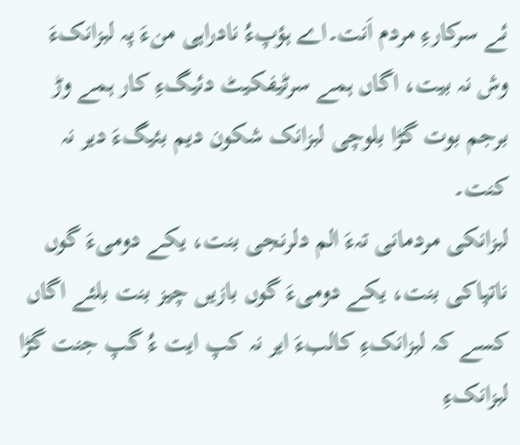ئے سرکارءِ مردم اَنت۔اے ہؤپءُ نادراہی منءَ پہ لبزانکءَ وش نہ بیت، اگاں ہمے سرٹیفکیٹ دئیگءِ کار ہمے وڑ برجم بوت گڑا بلوچی لبزانک شکون دیم بئیگءَ دیر نہ کنت۔
لبزانکی مردمانی تہءَ الم دلرنجی بنت، یکے دومیءَ گوں ناتپاکی بنت، یکے دومیءَ گوں بازیں چیز بنت بلئے اگاں کسے کہ لبزانکءِ کالبءَ ایر نہ کپ ایت ءُ گپ جنت گڑا لبزانکءِ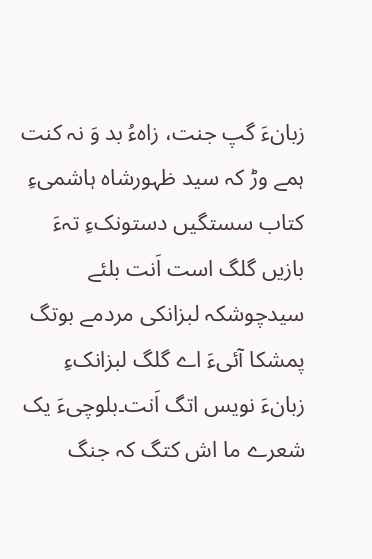زبانءَ گپ جنت، زاہءُ بد وَ نہ کنت ہمے وڑ کہ سید ظہورشاہ ہاشمیءِ کتاب سستگیں دستونکءِ تہءَ بازیں گلگ است اَنت بلئے سیدچوشکہ لبزانکی مردمے بوتگ پمشکا آئیءَ اے گلگ لبزانکءِ زبانءَ نویس اتگ اَنت۔بلوچیءَ یک شعرے ما اش کتگ کہ جنگ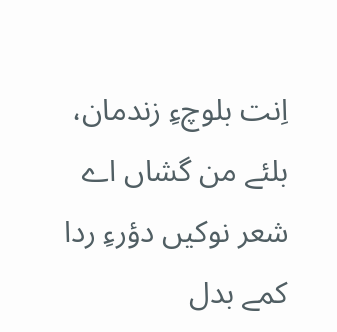اِنت بلوچءِ زندمان، بلئے من گشاں اے شعر نوکیں دؤرءِ ردا کمے بدل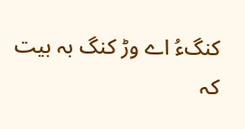کنگءُ اے وڑ کنگ بہ بیت کہ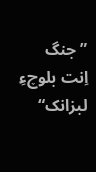”جنگ اِنت بلوچءِ لبزانک“